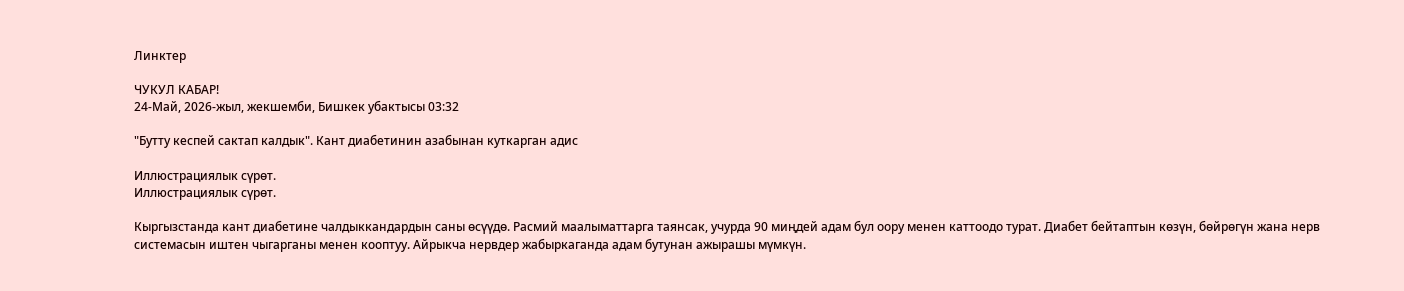Линктер

ЧУКУЛ КАБАР!
24-Май, 2026-жыл, жекшемби, Бишкек убактысы 03:32

"Бутту кеспей сактап калдык". Кант диабетинин азабынан куткарган адис

Иллюстрациялык сүрөт.
Иллюстрациялык сүрөт.

Кыргызстанда кант диабетине чалдыккандардын саны өсүүдө. Расмий маалыматтарга таянсак, учурда 90 миңдей адам бул оору менен каттоодо турат. Диабет бейтаптын көзүн, бөйрөгүн жана нерв системасын иштен чыгарганы менен кооптуу. Айрыкча нервдер жабыркаганда адам бутунан ажырашы мүмкүн.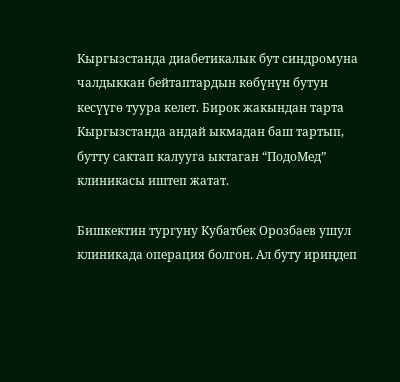Кыргызстанда диабетикалык бут синдромуна чалдыккан бейтаптардын көбүнүн бутун кесүүгө туура келет. Бирок жакындан тарта Кыргызстанда андай ыкмадан баш тартып, бутту сактап калууга ыктаган “ПодоМед” клиникасы иштеп жатат.

Бишкектин тургуну Кубатбек Орозбаев ушул клиникада операция болгон. Ал буту ириңдеп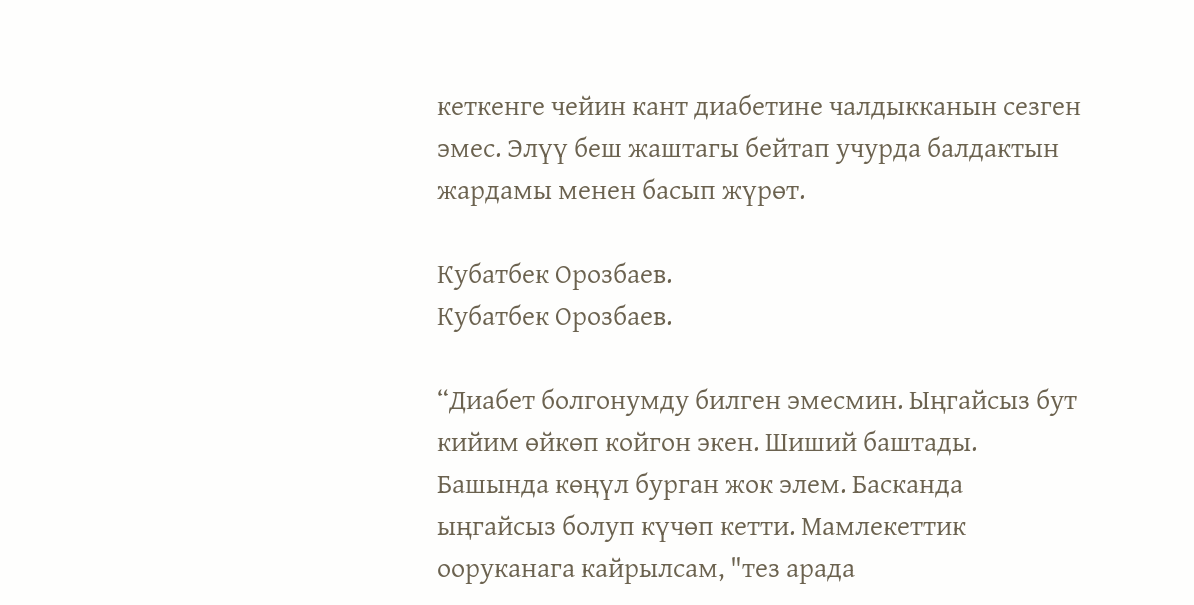кеткенге чейин кант диабетине чалдыкканын сезген эмес. Элүү беш жаштагы бейтап учурда балдактын жардамы менен басып жүрөт.

Кубатбек Орозбаев.
Кубатбек Орозбаев.

“Диабет болгонумду билген эмесмин. Ыңгайсыз бут кийим өйкөп койгон экен. Шиший баштады. Башында көңүл бурган жок элем. Басканда ыңгайсыз болуп күчөп кетти. Мамлекеттик ооруканага кайрылсам, "тез арада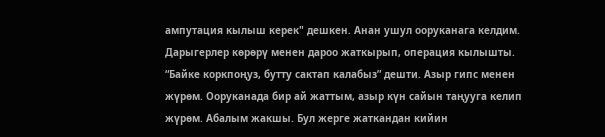ампутация кылыш керек" дешкен. Анан ушул ооруканага келдим. Дарыгерлер көрөрү менен дароо жаткырып, операция кылышты. “Байке коркпоңуз, бутту сактап калабыз” дешти. Азыр гипс менен жүрөм. Ооруканада бир ай жаттым, азыр күн сайын таңууга келип жүрөм. Абалым жакшы. Бул жерге жаткандан кийин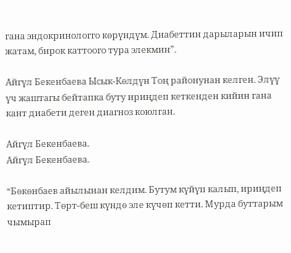гана эндокринологго көрүндүм. Диабеттин дарыларын ичип жатам, бирок каттоого тура элекмин”.

Айгүл Бекенбаева Ысык-Көлдүн Тоң районунан келген. Элүү үч жаштагы бейтапка буту ириңдеп кеткенден кийин гана кант диабети деген диагноз коюлган.

Айгүл Бекенбаева.
Айгүл Бекенбаева.

“Бөкөнбаев айылынан келдим. Бутум күйүп калып, ириңдеп кетиптир. Төрт-беш күндө эле күчөп кетти. Мурда буттарым чымырап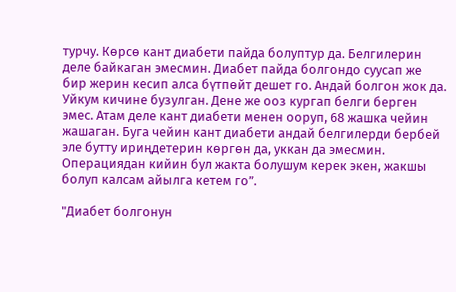турчу. Көрсө кант диабети пайда болуптур да. Белгилерин деле байкаган эмесмин. Диабет пайда болгондо суусап же бир жерин кесип алса бүтпөйт дешет го. Андай болгон жок да. Уйкум кичине бузулган. Дене же ооз кургап белги берген эмес. Атам деле кант диабети менен ооруп, 68 жашка чейин жашаган. Буга чейин кант диабети андай белгилерди бербей эле бутту ириңдетерин көргөн да, уккан да эмесмин. Операциядан кийин бул жакта болушум керек экен, жакшы болуп калсам айылга кетем го”.

"Диабет болгонун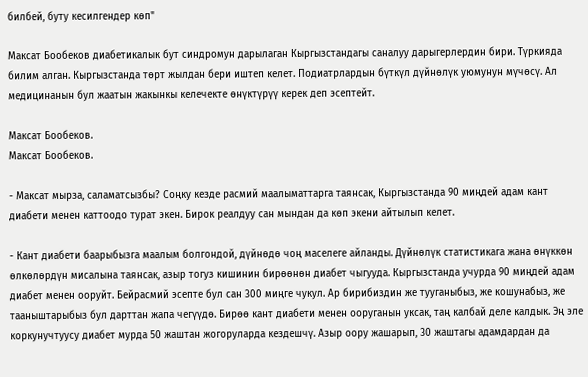билбей, буту кесилгендер көп"

Максат Бообеков диабетикалык бут синдромун дарылаган Кыргызстандагы саналуу дарыгерлердин бири. Түркияда билим алган. Кыргызстанда төрт жылдан бери иштеп келет. Подиатрлардын бүткүл дүйнөлүк уюмунун мүчөсү. Ал медицинанын бул жаатын жакынкы келечекте өнүктүрүү керек деп эсептейт.

Максат Бообеков.
Максат Бообеков.

- Максат мырза, саламатсызбы? Соңку кезде расмий маалыматтарга таянсак, Кыргызстанда 90 миңдей адам кант диабети менен каттоодо турат экен. Бирок реалдуу сан мындан да көп экени айтылып келет.

- Кант диабети баарыбызга маалым болгондой, дүйнөдө чоң маселеге айланды. Дүйнөлүк статистикага жана өнүккөн өлкөлөрдүн мисалына таянсак, азыр тогуз кишинин бирөөнөн диабет чыгууда. Кыргызстанда учурда 90 миңдей адам диабет менен ооруйт. Бейрасмий эсепте бул сан 300 миңге чукул. Ар бирибиздин же тууганыбыз, же кошунабыз, же тааныштарыбыз бул дарттан жапа чегүүдө. Бирөө кант диабети менен ооруганын уксак, таң калбай деле калдык. Эң эле коркунучтуусу диабет мурда 50 жаштан жогоруларда кездешчү. Азыр оору жашарып, 30 жаштагы адамдардан да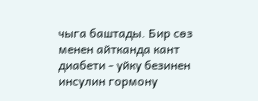чыга баштады. Бир сөз менен айтканда кант диабети - уйку безинен инсулин гормону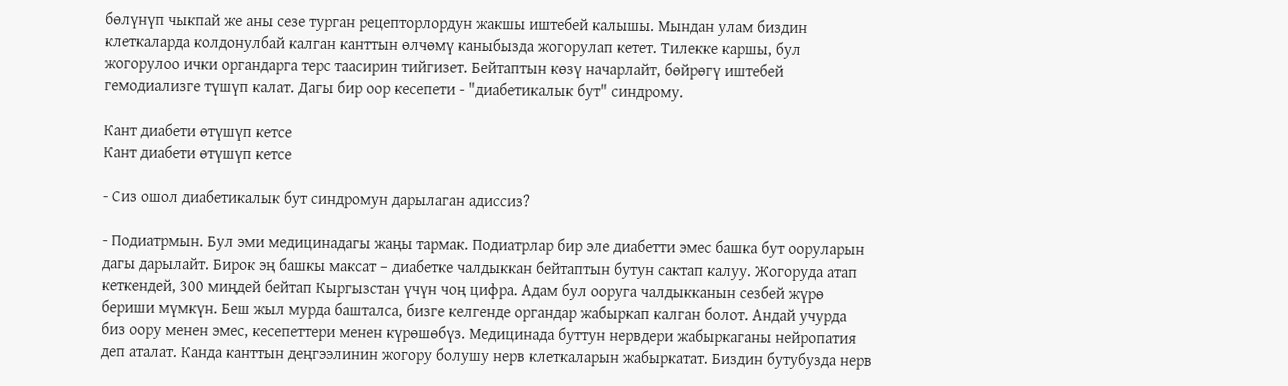бөлүнүп чыкпай же аны сезе турган рецепторлордун жакшы иштебей калышы. Мындан улам биздин клеткаларда колдонулбай калган канттын өлчөмү каныбызда жогорулап кетет. Тилекке каршы, бул жогорулоо ички органдарга терс таасирин тийгизет. Бейтаптын көзү начарлайт, бөйрөгү иштебей гемодиализге түшүп калат. Дагы бир оор кесепети - "диабетикалык бут" синдрому.

Кант диабети өтүшүп кетсе
Кант диабети өтүшүп кетсе

- Сиз ошол диабетикалык бут синдромун дарылаган адиссиз?

- Подиатрмын. Бул эми медицинадагы жаңы тармак. Подиатрлар бир эле диабетти эмес башка бут ооруларын дагы дарылайт. Бирок эң башкы максат – диабетке чалдыккан бейтаптын бутун сактап калуу. Жогоруда атап кеткендей, 300 миңдей бейтап Кыргызстан үчүн чоң цифра. Адам бул ооруга чалдыкканын сезбей жүрө бериши мүмкүн. Беш жыл мурда башталса, бизге келгенде органдар жабыркап калган болот. Андай учурда биз оору менен эмес, кесепеттери менен күрөшөбүз. Медицинада буттун нервдери жабыркаганы нейропатия деп аталат. Канда канттын деңгээлинин жогору болушу нерв клеткаларын жабыркатат. Биздин бутубузда нерв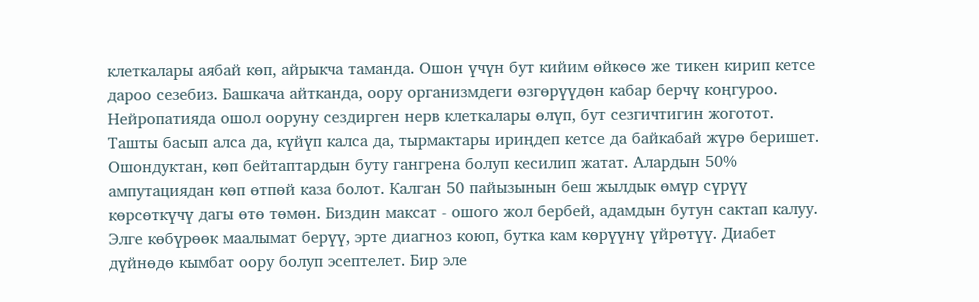клеткалары аябай көп, айрыкча таманда. Ошон үчүн бут кийим өйкөсө же тикен кирип кетсе дароо сезебиз. Башкача айтканда, оору организмдеги өзгөрүүдөн кабар берчү коңгуроо. Нейропатияда ошол ооруну сездирген нерв клеткалары өлүп, бут сезгичтигин жоготот. Ташты басып алса да, күйүп калса да, тырмактары ириңдеп кетсе да байкабай жүрө беришет. Ошондуктан, көп бейтаптардын буту гангрена болуп кесилип жатат. Алардын 50% ампутациядан көп өтпөй каза болот. Калган 50 пайызынын беш жылдык өмүр сүрүү көрсөткүчү дагы өтө төмөн. Биздин максат - ошого жол бербей, адамдын бутун сактап калуу. Элге көбүрөөк маалымат берүү, эрте диагноз коюп, бутка кам көрүүнү үйрөтүү. Диабет дүйнөдө кымбат оору болуп эсептелет. Бир эле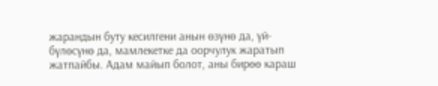жарандын буту кесилгени анын өзүнө да, үй-бүлөсүнө да, мамлекетке да оорчулук жаратып жатпайбы. Адам майып болот, аны бирөө караш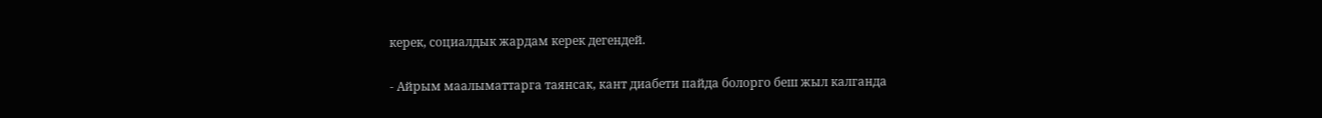керек, социалдык жардам керек дегендей.

- Айрым маалыматтарга таянсак, кант диабети пайда болорго беш жыл калганда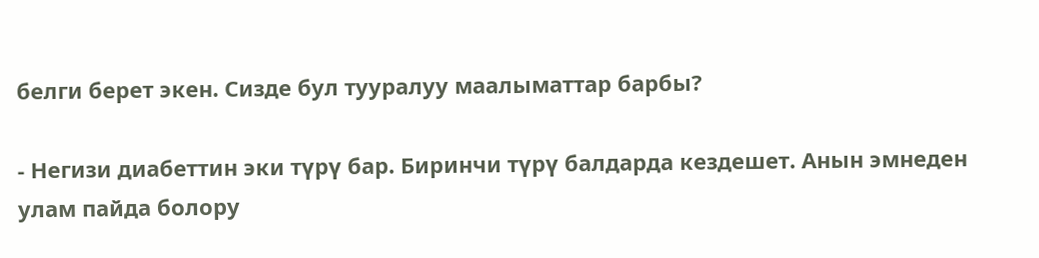белги берет экен. Сизде бул тууралуу маалыматтар барбы?

- Негизи диабеттин эки түрү бар. Биринчи түрү балдарда кездешет. Анын эмнеден улам пайда болору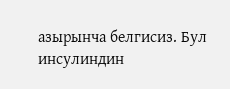азырынча белгисиз. Бул инсулиндин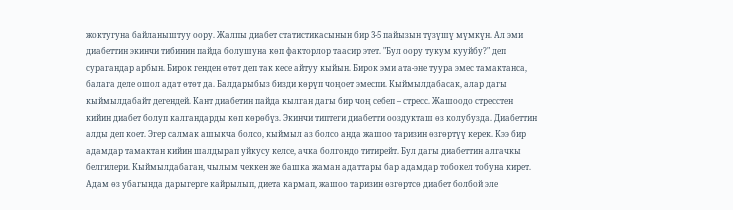жоктугуна байланыштуу оору. Жалпы диабет статистикасынын бир 3-5 пайызын түзүшү мүмкүн. Ал эми диабеттин экинчи тибинин пайда болушуна көп факторлор таасир этет. "Бул оору тукум кууйбу?" деп сурагандар арбын. Бирок генден өтөт деп так кесе айтуу кыйын. Бирок эми ата-эне туура эмес тамактанса, балага деле ошол адат өтөт да. Балдарыбыз бизди көрүп чоңоет эмеспи. Кыймылдабасак, алар дагы кыймылдабайт дегендей. Кант диабетин пайда кылган дагы бир чоң себеп – стресс. Жашоодо стресстен кийин диабет болуп калгандарды көп көрөбүз. Экинчи типтеги диабетти ооздукташ өз колубузда. Диабеттин алды деп коет. Эгер салмак ашыкча болсо, кыймыл аз болсо анда жашоо таризин өзгөртүү керек. Кээ бир адамдар тамактан кийин шалдырап уйкусу келсе, ачка болгондо титирейт. Бул дагы диабеттин алгачкы белгилери. Кыймылдабаган, чылым чеккен же башка жаман адаттары бар адамдар тобокел тобуна кирет. Адам өз убагында дарыгерге кайрылып, диета кармап, жашоо таризин өзгөртсө диабет болбой эле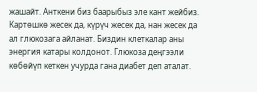жашайт. Анткени биз баарыбыз эле кант жейбиз. Картөшкө жесек да, күрүч жесек да, нан жесек да ал глюкозага айланат. Биздин клеткалар аны энергия катары колдонот. Глюкоза деңгээли көбөйүп кеткен учурда гана диабет деп аталат.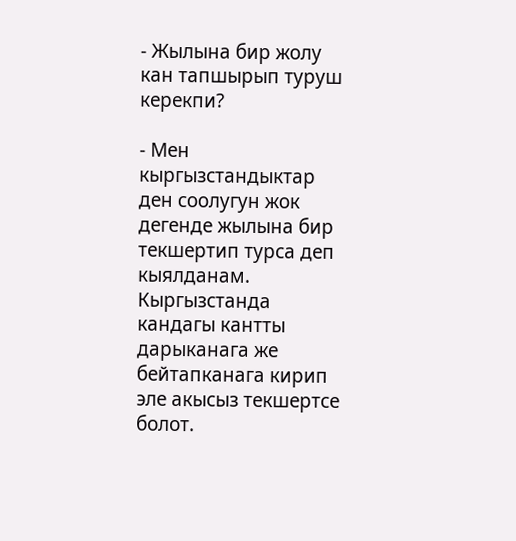- Жылына бир жолу кан тапшырып туруш керекпи?

- Мен кыргызстандыктар ден соолугун жок дегенде жылына бир текшертип турса деп кыялданам. Кыргызстанда кандагы кантты дарыканага же бейтапканага кирип эле акысыз текшертсе болот.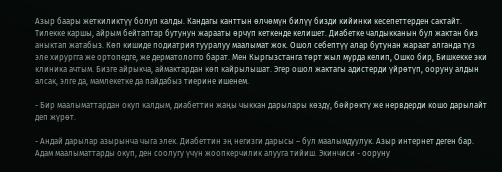Азыр баары жеткиликтүү болуп калды. Кандагы канттын өлчөмүн билүү бизди кийинки кесепеттерден сактайт. Тилекке каршы, айрым бейтаптар бутунун жарааты өрчүп кеткенде келишет. Диабетке чалдыкканын бул жактан биз аныктап жатабыз. Көп кишиде подиатрия тууралуу маалымат жок. Ошол себептүү алар бутунан жараат алганда түз эле хирургга же ортопедге, же дерматологго барат. Мен Кыргызстанга төрт жыл мурда келип, Ошко бир, Бишкекке эки клиника ачтым. Бизге айрыкча, аймактардан көп кайрылышат. Эгер ошол жактагы адистерди үйрөтүп, ооруну алдын алсак, элге да, мамлекетке да пайдабыз тиерине ишенем.

- Бир маалыматтардан окуп калдым, диабеттин жаңы чыккан дарылары көздү, бөйрөктү же нервдерди кошо дарылайт деп жүрөт.

- Андай дарылар азырынча чыга элек. Диабеттин эң негизги дарысы – бул маалымдуулук. Азыр интернет деген бар. Адам маалыматтарды окуп, ден соолугу үчүн жоопкерчилик алууга тийиш. Экинчиси - ооруну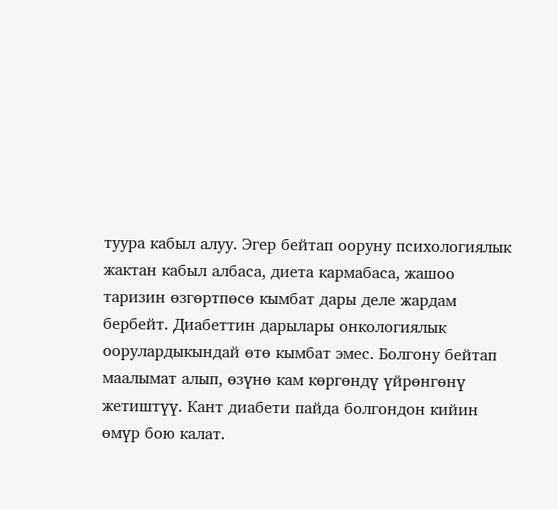туура кабыл алуу. Эгер бейтап ооруну психологиялык жактан кабыл албаса, диета кармабаса, жашоо таризин өзгөртпөсө кымбат дары деле жардам бербейт. Диабеттин дарылары онкологиялык оорулардыкындай өтө кымбат эмес. Болгону бейтап маалымат алып, өзүнө кам көргөндү үйрөнгөнү жетиштүү. Кант диабети пайда болгондон кийин өмүр бою калат.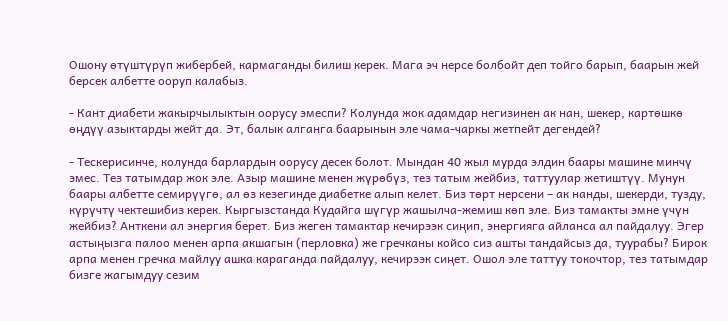Ошону өтүштүрүп жибербей, кармаганды билиш керек. Мага эч нерсе болбойт деп тойго барып, баарын жей берсек албетте ооруп калабыз.

- Кант диабети жакырчылыктын оорусу эмеспи? Колунда жок адамдар негизинен ак нан, шекер, картөшкө өңдүү азыктарды жейт да. Эт, балык алганга баарынын эле чама-чаркы жетпейт дегендей?

- Тескерисинче, колунда барлардын оорусу десек болот. Мындан 40 жыл мурда элдин баары машине минчү эмес. Тез татымдар жок эле. Азыр машине менен жүрөбүз, тез татым жейбиз, таттуулар жетиштүү. Мунун баары албетте семирүүгө, ал өз кезегинде диабетке алып келет. Биз төрт нерсени – ак нанды, шекерди, тузду, күрүчтү чектешибиз керек. Кыргызстанда Кудайга шүгүр жашылча-жемиш көп эле. Биз тамакты эмне үчүн жейбиз? Анткени ал энергия берет. Биз жеген тамактар кечирээк сиңип, энергияга айланса ал пайдалуу. Эгер астыңызга палоо менен арпа акшагын (перловка) же гречканы койсо сиз ашты тандайсыз да, туурабы? Бирок арпа менен гречка майлуу ашка караганда пайдалуу, кечирээк сиңет. Ошол эле таттуу токочтор, тез татымдар бизге жагымдуу сезим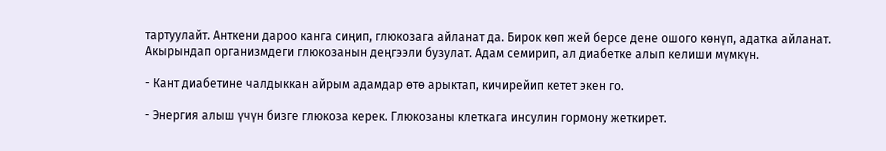тартуулайт. Анткени дароо канга сиңип, глюкозага айланат да. Бирок көп жей берсе дене ошого көнүп, адатка айланат. Акырындап организмдеги глюкозанын деңгээли бузулат. Адам семирип, ал диабетке алып келиши мүмкүн.

- Кант диабетине чалдыккан айрым адамдар өтө арыктап, кичирейип кетет экен го.

- Энергия алыш үчүн бизге глюкоза керек. Глюкозаны клеткага инсулин гормону жеткирет.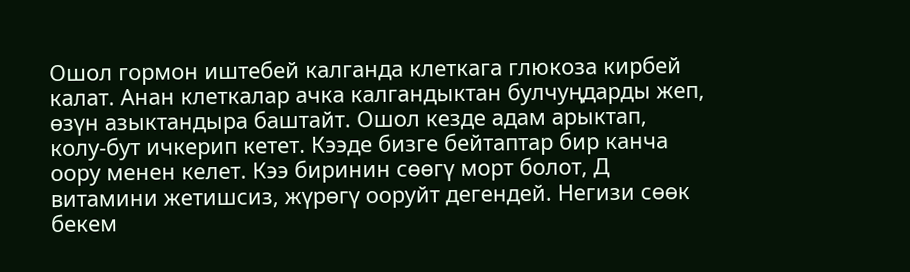Ошол гормон иштебей калганда клеткага глюкоза кирбей калат. Анан клеткалар ачка калгандыктан булчуңдарды жеп, өзүн азыктандыра баштайт. Ошол кезде адам арыктап, колу-бут ичкерип кетет. Кээде бизге бейтаптар бир канча оору менен келет. Кээ биринин сөөгү морт болот, Д витамини жетишсиз, жүрөгү ооруйт дегендей. Негизи сөөк бекем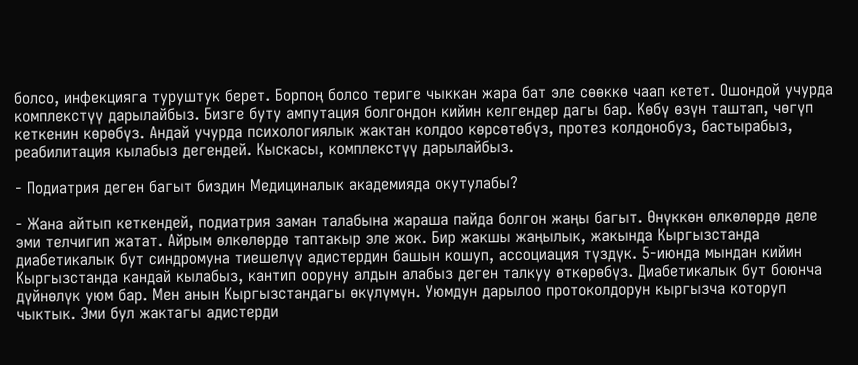болсо, инфекцияга туруштук берет. Борпоң болсо териге чыккан жара бат эле сөөккө чаап кетет. Ошондой учурда комплекстүү дарылайбыз. Бизге буту ампутация болгондон кийин келгендер дагы бар. Көбү өзүн таштап, чөгүп кеткенин көрөбүз. Андай учурда психологиялык жактан колдоо көрсөтөбүз, протез колдонобуз, бастырабыз, реабилитация кылабыз дегендей. Кыскасы, комплекстүү дарылайбыз.

- Подиатрия деген багыт биздин Медициналык академияда окутулабы?

- Жана айтып кеткендей, подиатрия заман талабына жараша пайда болгон жаңы багыт. Өнүккөн өлкөлөрдө деле эми телчигип жатат. Айрым өлкөлөрдө таптакыр эле жок. Бир жакшы жаңылык, жакында Кыргызстанда диабетикалык бут синдромуна тиешелүү адистердин башын кошуп, ассоциация түздүк. 5-июнда мындан кийин Кыргызстанда кандай кылабыз, кантип ооруну алдын алабыз деген талкуу өткөрөбүз. Диабетикалык бут боюнча дүйнөлүк уюм бар. Мен анын Кыргызстандагы өкүлүмүн. Уюмдун дарылоо протоколдорун кыргызча которуп чыктык. Эми бул жактагы адистерди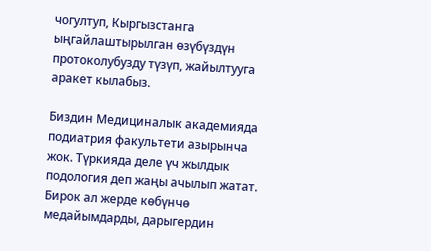чогултуп, Кыргызстанга ыңгайлаштырылган өзүбүздүн протоколубузду түзүп, жайылтууга аракет кылабыз.

Биздин Медициналык академияда подиатрия факультети азырынча жок. Түркияда деле үч жылдык подология деп жаңы ачылып жатат. Бирок ал жерде көбүнчө медайымдарды, дарыгердин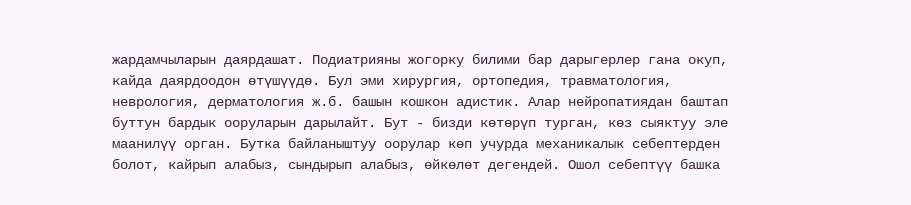жардамчыларын даярдашат. Подиатрияны жогорку билими бар дарыгерлер гана окуп, кайда даярдоодон өтүшүүдө. Бул эми хирургия, ортопедия, травматология, неврология, дерматология ж.б. башын кошкон адистик. Алар нейропатиядан баштап буттун бардык ооруларын дарылайт. Бут - бизди көтөрүп турган, көз сыяктуу эле маанилүү орган. Бутка байланыштуу оорулар көп учурда механикалык себептерден болот, кайрып алабыз, сындырып алабыз, өйкөлөт дегендей. Ошол себептүү башка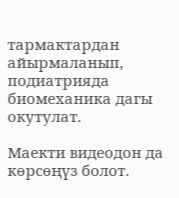тармактардан айырмаланып, подиатрияда биомеханика дагы окутулат.

Маекти видеодон да көрсөңүз болот.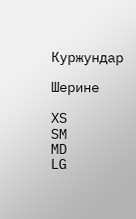Куржундар

Шерине

XS
SM
MD
LG